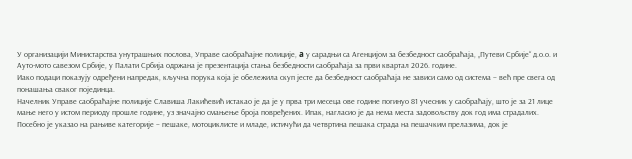У организацији Министарства унутрашњих послова, Управе саобраћајне полиције, a у сарадњи са Агенцијом за безбедност саобраћаја, „Путеви Србије“ д.о.о. и Ауто-мото савезом Србије, у Палати Србија одржана је презентација стања безбедности саобраћаја за први квартал 2026. године.
Иако подаци показују одређени напредак, кључна порука која је обележила скуп јесте да безбедност саобраћаја не зависи само од система – већ пре свега од понашања сваког појединца.
Начелник Управе саобраћајне полиције Славиша Лакићевић истакао је да је у прва три месеца ове године погинуо 81 учесник у саобраћају, што је за 21 лице мање него у истом периоду прошле године, уз значајно смањење броја повређених. Ипак, нагласио је да нема места задовољству док год има страдалих. Посебно је указао на рањиве категорије – пешаке, мотоциклисте и младе, истичући да четвртина пешака страда на пешачким прелазима, док је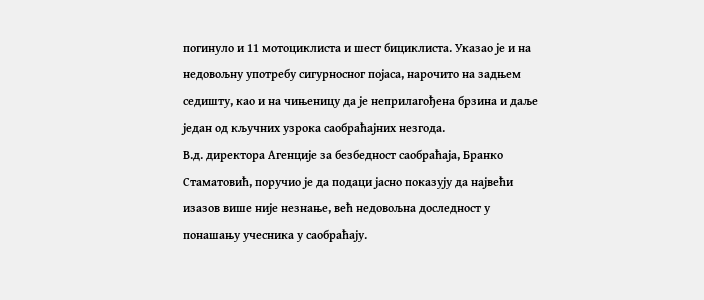погинуло и 11 мотоциклиста и шест бициклиста. Указао је и на недовољну употребу сигурносног појаса, нарочито на задњем седишту, као и на чињеницу да је неприлагођена брзина и даље један од кључних узрока саобраћајних незгода.
В.д. директора Агенције за безбедност саобраћаја, Бранко Стаматовић, поручио је да подаци јасно показују да највећи изазов више није незнање, већ недовољна доследност у понашању учесника у саобраћају.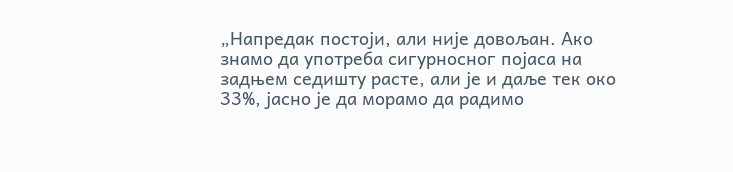„Напредак постоји, али није довољан. Ако знамо да употреба сигурносног појаса на задњем седишту расте, али је и даље тек око 33%, јасно је да морамо да радимо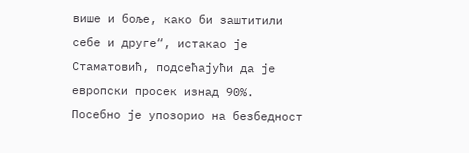више и боље, како би заштитили себе и друге“, истакао је Стаматовић, подсећајући да је европски просек изнад 90%.
Посебно је упозорио на безбедност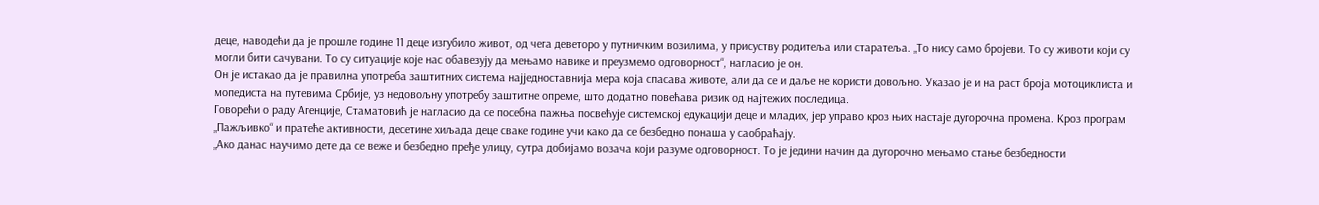деце, наводећи да је прошле године 11 деце изгубило живот, од чега деветоро у путничким возилима, у присуству родитеља или старатеља. „То нису само бројеви. То су животи који су могли бити сачувани. То су ситуације које нас обавезују да мењамо навике и преузмемо одговорност“, нагласио је он.
Он је истакао да је правилна употреба заштитних система најједноставнија мера која спасава животе, али да се и даље не користи довољно. Указао је и на раст броја мотоциклиста и мопедиста на путевима Србије, уз недовољну употребу заштитне опреме, што додатно повећава ризик од најтежих последица.
Говорећи о раду Агенције, Стаматовић је нагласио да се посебна пажња посвећује системској едукацији деце и младих, јер управо кроз њих настаје дугорочна промена. Кроз програм „Пажљивко“ и пратеће активности, десетине хиљада деце сваке године учи како да се безбедно понаша у саобраћају.
„Ако данас научимо дете да се веже и безбедно пређе улицу, сутра добијамо возача који разуме одговорност. То је једини начин да дугорочно мењамо стање безбедности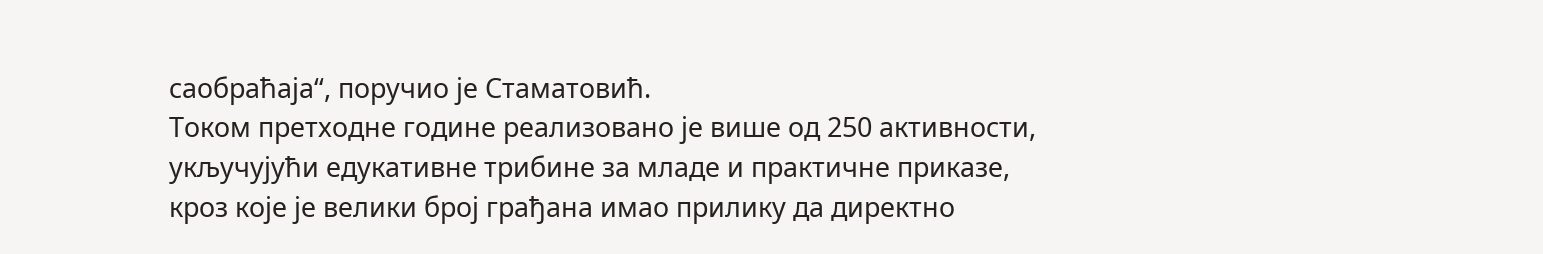саобраћаја“, поручио је Стаматовић.
Током претходне године реализовано је више од 250 активности, укључујући едукативне трибине за младе и практичне приказе, кроз које је велики број грађана имао прилику да директно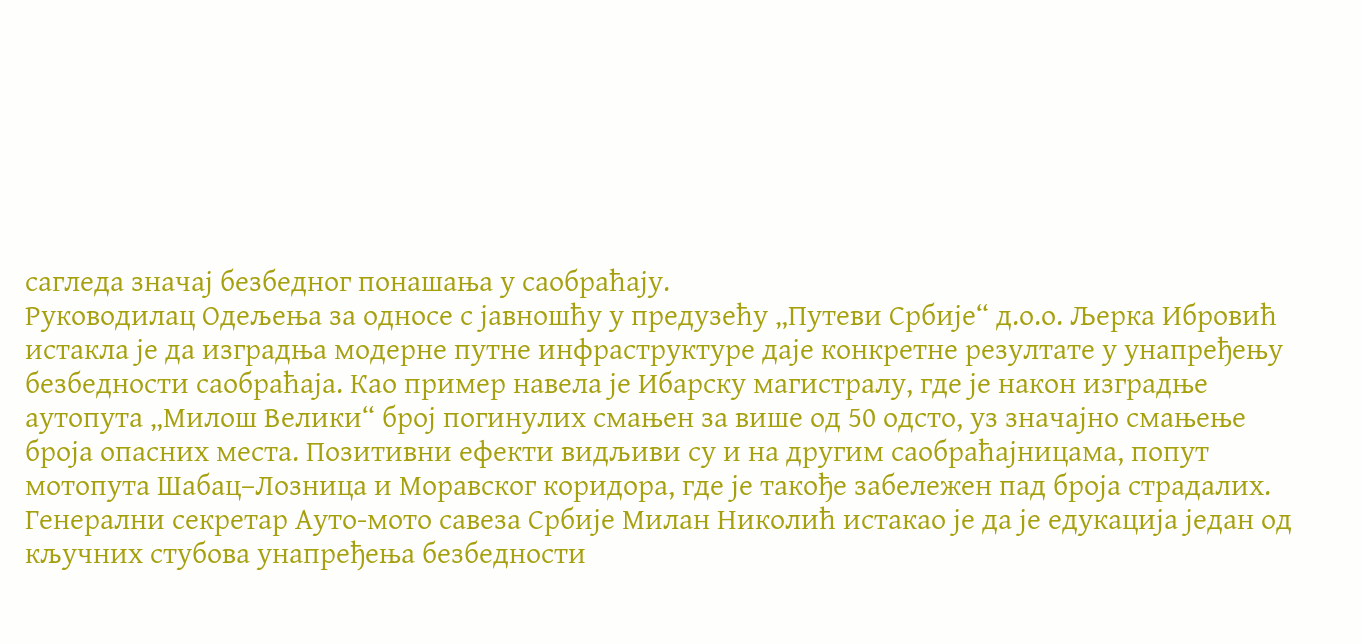сагледа значај безбедног понашања у саобраћају.
Руководилац Одељења за односе с јавношћу у предузећу „Путеви Србије“ д.о.о. Љерка Ибровић истакла је да изградња модерне путне инфраструктуре даје конкретне резултате у унапређењу безбедности саобраћаја. Као пример навела је Ибарску магистралу, где је након изградње аутопута „Милош Велики“ број погинулих смањен за више од 50 одсто, уз значајно смањење броја опасних места. Позитивни ефекти видљиви су и на другим саобраћајницама, попут мотопута Шабац–Лозница и Моравског коридора, где је такође забележен пад броја страдалих.
Генерални секретар Ауто-мото савеза Србије Милан Николић истакао је да је едукација један од кључних стубова унапређења безбедности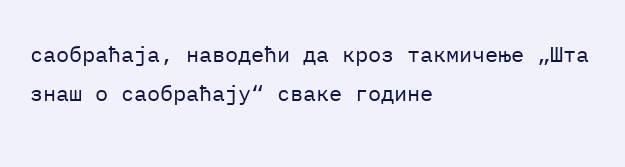саобраћаја, наводећи да кроз такмичење „Шта знаш о саобраћају“ сваке године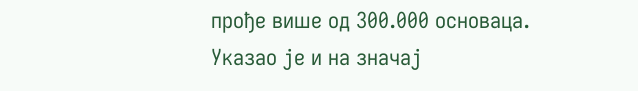прође више од 300.000 основаца. Указао је и на значај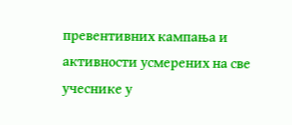превентивних кампања и активности усмерених на све учеснике у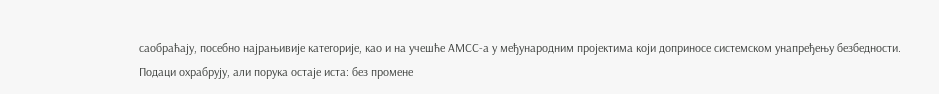саобраћају, посебно најрањивије категорије, као и на учешће АМСС-а у међународним пројектима који доприносе системском унапређењу безбедности.
Подаци охрабрују, али порука остаје иста: без промене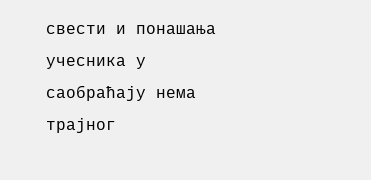свести и понашања учесника у саобраћају нема трајног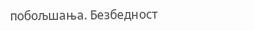побољшања. Безбедност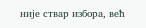није ствар избора, већ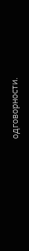одговорности.